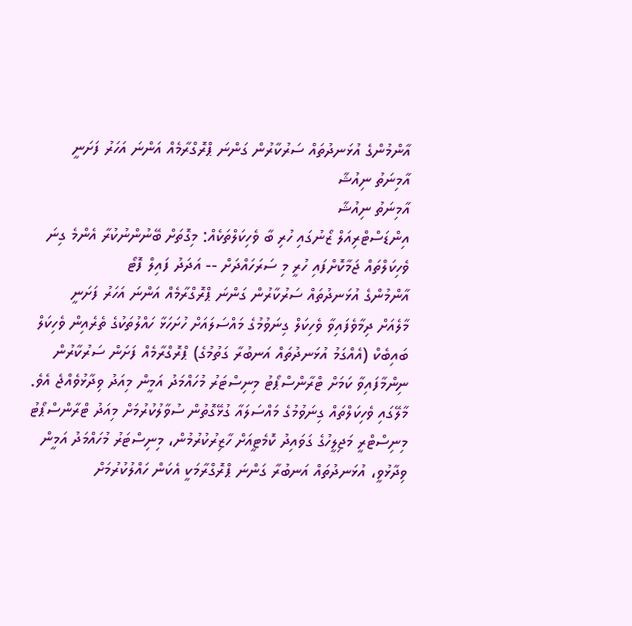އާންމުންގެ އުޅަނދުތައް ސަރުކާރުން ގަންނަ ޕްރޮގްރާމެއް އަންނަ އަހަރު ފަށަނީ
އާމިނަތު ނިއުޝާ
އާމިނަތު ނިއުޝާ
އިންޑަސްޓްރިއަލް ޒޯނުގައި ހުރި ބާ ވެހިކަލްތަކެއް: މިގޮތަށް ބޭނުންނުކުރާ އެންމެ ގިނަ ވެހިކަލްތައް ޖަމާކޮށްފައި ހުރީ މި ސަރަހައްދަށް -- އަދަދު ފައިލް ފޮޓޯ
އާންމުންގެ އުޅަނދުތައް ސަރުކާރުން ގަންނަ ޕްރޮގްރާމެއް އަންނަ އަހަރު ފަށަނީ
މާލެއަށް ދިމާވެފައިވާ ވެހިކަލް ގިނަވުމުގެ މައްސަލައަށް ހުށަހަޅާ ހައްލުތަކުގެ ތެރެއިން ވެހިކަލް ބައިބެކް (އެއްގަމު އުޅަނދުތައް އަނބުރާ ގަތުމުގެ) ޕްރޮގްރާމެއް ފަށަން ސަރުކާރުން ނިންމާފައިވާ ކަމަށް ޓްރާންސްޕޯޓު މިނިސްޓަރު މުހައްމަދު އަމީން މިއަދު ވިދާޅުވެއްޖެ އެވެ.
މާލޭގައި ވެހިކަލްތައް ގިނަވުމުގެ މައްސަލައާ ގުޅޭގޮތުން ސުވާލުކުރުމަށް މިއަދު ޓްރާންސްޕޯޓު މިނިސްޓްރީ މަޖިލީހުގެ ގަވައިދު ކޮމެޓީއަށް ހާޒިރުކުރުމުން، މިނިސްޓަރު މުހައްމަދު އަމީން ވިދާޅުވީ، އުޅަނދުތައް އަނބުރާ ގަންނަ ޕްރޮގްރާމަކީ އެކަން ހައްލުކުރުމަށް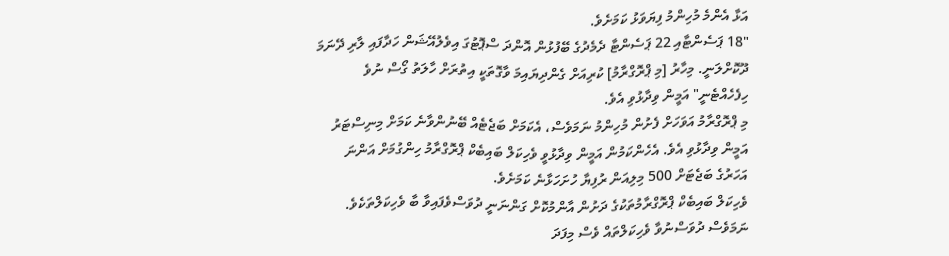އަޅާ އެންމެ މުހިންމު ފިޔަވަޅު ކަމަށެވެ.
"18 ޕަސެންޓާއި 22 ޕަސެންޓާ ދެމެދުގެ ބޭފުޅުން އޮންދަ ސްޕޮޓުގަ އިވެލުއޭޝަން ހަދާފައި ލާރި ދޭނަމަ ދޫކޮށްލަނީ. މިހާރު [މި ޕްރޮގްރާމު] ކުރިއަށް ގެންދިޔައިމަ ވާގޮތަކީ އިތުރަށް ހާލަތު ގޯސް ނުވެ ހިފެހެއްޓެނީ" އަމީން ވިދާޅުވި އެވެ.
މި ޕްރޮގްރާމު އަވަހަށް ފެށުން މުހިންމު ނަމަވެސް، އެކަމަށް ބަޖެޓެއް ބޭނުންވާނެ ކަމަށް މިނިސްޓަރު އަމީން ވިދާޅުވި އެވެ. އެހެންކަމުން އަމީން ވިދާޅުވީ ވެހިކަލް ބައިބެކް ޕްރޮގްރާމު ހިންގުމަށް އަންނަ އަހަރުގެ ބަޖެޓަށް 500 މިލިއަން ރުފިޔާ ހުށަހަޅާނެ ކަމަށެވެ.
ވެހިކަލް ބައިބެކް ޕްރޮގްރާމުތަކުގެ ދަށުން އާންމުކޮށް ގަންނަނީ ދުވަސްވެފައިވާ ބާ ވެހިކަލްތަކެވެ. ނަމަވެސް ދުވަސްނުވާ ވެހިކަލްތައް ވެސް މިފަދަ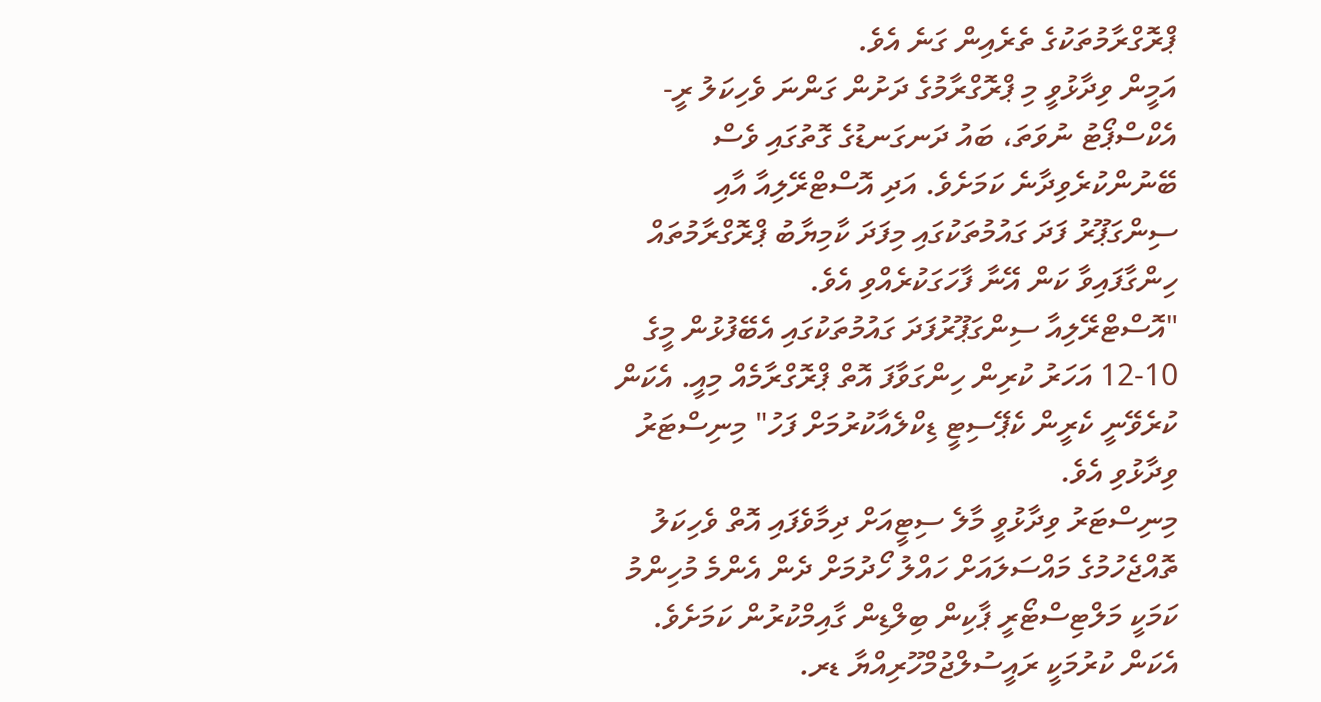ޕްރޮގްރާމުތަކުގެ ތެރެއިން ގަނެ އެވެ.
އަމީން ވިދާޅުވީ މި ޕްރޮގްރާމުގެ ދަށުން ގަންނަ ވެހިކަލު ރީ-އެކްސްޕޯޓު ނުވަތަ، ބައު ދަނގަނޑުގެ ގޮތުގައި ވެސް ބޭނުންކުރެވިދާނެ ކަމަށެވެ. އަދި އޮސްޓްރޭލިއާ އާއި ސިންގަޕޫރު ފަދަ ގައުމުތަކުގައި މިފަދަ ކާމިޔާބު ޕްރޮގްރާމުތައް ހިންގާފައިވާ ކަން އޭނާ ފާހަގަކުރެއްވި އެވެ.
"އޮސްޓްރޭލިއާ ސިންގަޕޫރުފަދަ ގައުމުތަކުގައި އެބޭފުޅުން މީގެ 10-12 އަހަރު ކުރިން ހިންގަވާފަ އޮތް ޕްރޮގްރާމެއް މިއީ. އެކަން ކުރެވޭނީ ކެރީން ކެޕޭސިޓީ ޑިކްލެއާކުރުމަށް ފަހު" މިނިސްޓަރު ވިދާޅުވި އެވެ.
މިނިސްޓަރު ވިދާޅުވީ މާލެ ސިޓީއަށް ދިމާވެފައި އޮތް ވެހިކަލު ތޮއްޖެހުމުގެ މައްސަލައަށް ހައްލު ހޯދުމަށް ދެން އެންމެ މުހިންމު ކަމަކީ މަލްޓިސްޓޯރީ ޕާކިން ބިލްޑިން ގާއިމްކުރުން ކަމަށެވެ. އެކަން ކުރުމަކީ ރައީސުލްޖުމްހޫރިއްޔާ ޑރ.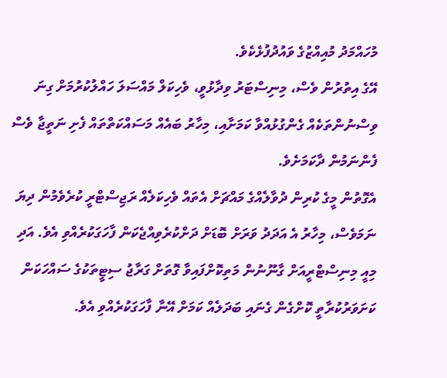މުހައްމަދު މުއިއްޒުގެ ވައުދުފުޅެކެވެ.
އޭގެ އިތުރުން ވެސް، މިނިސްޓަރު ވިދާޅުވީ، ވެހިކަލް މައްސަލަ ހައްލުކުރުމަށް ގިނަ ވިސްނުންތަކެއް ގެންގުޅުއްވާ ކަމަށާއި، މިހާރު ބައެއް މަސައްކަތްތައް ފެށި ނަތީޖާ ވެސް ފެންނަމުން ދާކަމަށެވެ.
އެގޮތުން މީގެ ކުރިން ދުވާލެއްގެ މައްޗަށް އެތައް ވެހިކަލެއް ރަޖިސްޓްރީ ކުރެވެމުން ދިޔަ ނަމަވެސް، މިހާރު އެ އަދަދު ވަރަށް ބޮޑަށް ދަށްކުރެވިއްޖެކަން ފާހަގަކުރެއްވި އެވެ. އަދި މިއީ މިނިސްޓްރީއަށް ގާނޫނުން މަތިކޮށްފައިވާ ގޮތަށް ގަރާޖު ސިޓީތަކުގެ ސައްހަކަން ކަށަވަރުކުރާތީ ކޮށްގެން ގެނައި ބަދަލެއް ކަމަށް އޭނާ ފާހަގަކުރެއްވި އެވެ.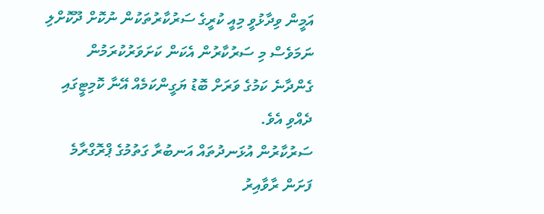އަމީން ވިދާޅުވީ މިއީ ކުރީގެ ސަރުކާރުތަކުން ނުކޮށް ދޫކޮށްލި ނަމަވެސް މި ސަރުކާރުން އެކަން ކަށަވަރުކުރަމުން ގެންދާނެ ކަމުގެ ވަރަށް ބޮޑު ޔަގީންކަމެއް އޭނާ ކޮމިޓީގައި ދެއްވި އެވެ.
ސަރުކާރުން އުޅަނދުތައް އަނބުރާ ގަތުމުގެ ޕްރޮގްރާމެ ފަށަން ރާވާއިރު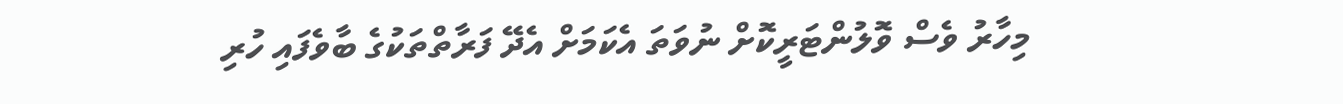މިހާރު ވެސް ވޮލުންޓަރީކޮށް ނުވަތަ އެކަމަށް އެދޭ ފަރާތްތަކުގެ ބާވެފައި ހުރި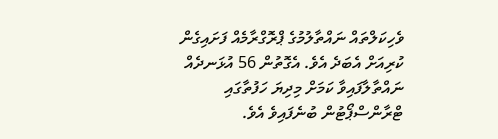ވެހިކަލްތައް ނައްތާލުމުގެ ޕްރޮގްރާމެއް ފަށައިގެން ކުރިއަށް އެބަދެ އެވެ. އެގޮތުން 56 އުޅަނދެއް ނައްތާލާފައިވާ ކަމަށް މިދިޔަ ހަފުތާގައި ޓްރާންސްޕޯޓުން ބުނެފައިވެ އެވެ.